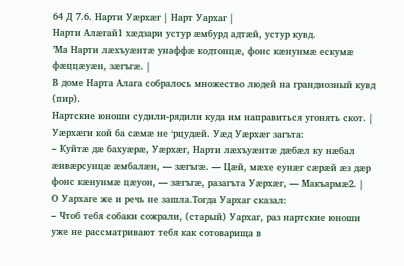64 Д 7.6. Нарти Уӕрхӕг | Нарт Уархаг |
Нарти Алӕгай1 хӕдзари устур ӕмбурд адтӕй, устур кувд.
’Ма Нарти лӕхъуӕнтӕ унаффӕ кодтонцӕ, фонс кӕнунмӕ ескумӕ фӕццӕуӕн, зӕгъгӕ. |
В доме Нарта Алага собралось множество людей на грандиозный кувд (пир).
Нартские юноши судили-рядили куда им направиться угонять скот. |
Уӕрхӕги кой ба сӕмӕ не ‘рцудӕй. Уӕд Уӕрхӕг загъта:
– Куйтӕ дӕ бахуӕрӕ, Уӕрхӕг, Нарти лӕхъуӕнтӕ дӕбӕл ку нӕбал ӕнвӕрсунцӕ ӕмбалӕн, — зӕгъгӕ. — Цӕй, мӕхе еунӕг сӕрӕй ӕз дӕр фонс кӕнунмӕ цӕуон, — зӕгъгӕ, разагъта Уӕрхӕг, — Макъармӕ2. |
О Уархаге же и речь не зашла.Тогда Уархаг сказал:
– Чтоб тебя собаки сожрали, (старый) Уархаг, раз нартские юноши уже не рассматривают тебя как сотоварища в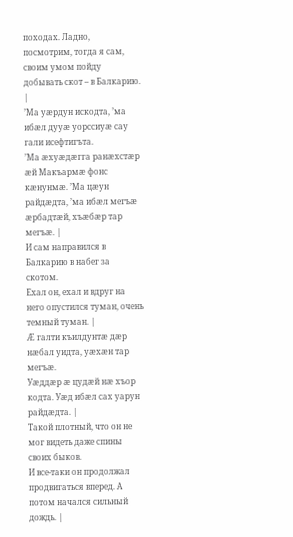походах. Ладно, посмотрим, тогда я сам, своим умом пойду добывать скот – в Балкарию. |
’Ма уӕрдун искодта, ’ма ибӕл дууӕ уорссиуӕ сау гали исефтигъта.
’Ма ӕхуӕдӕгга ранӕхстӕр ӕй Макъармӕ фонс кӕнунмӕ. ’Ма цӕун райдӕдта, ’ма ибӕл мегъӕ ӕрбадтӕй, хъӕбӕр тар мегъӕ. |
И сам направился в Балкарию в набег за скотом.
Ехал он, ехал и вдруг на него опустился туман, очень темный туман. |
Ӕ галти къилдунтӕ дӕр нӕбал уидта, уӕхӕн тар мегъӕ.
Уӕддӕр ӕ цудӕй нӕ хъор кодта. Уӕд ибӕл сах уарун райдӕдта. |
Такой плотный, что он не мог видеть даже спины своих быков.
И все-таки он продолжал продвигаться вперед. А потом начался сильный дождь. |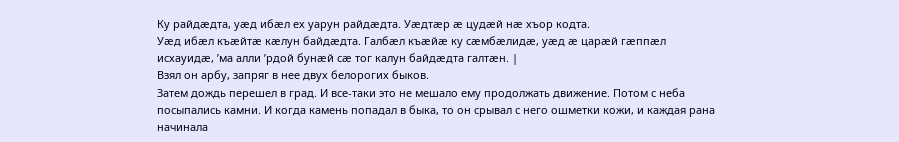Ку райдӕдта, уӕд ибӕл ех уарун райдӕдта. Уӕдтӕр ӕ цудӕй нӕ хъор кодта.
Уӕд ибӕл къӕйтӕ кӕлун байдӕдта. Галбӕл къӕйӕ ку сӕмбӕлидӕ, уӕд ӕ царӕй гӕппӕл исхауидӕ, ’ма алли ’рдой бунӕй сӕ тог калун байдӕдта галтӕн. |
Взял он арбу, запряг в нее двух белорогих быков.
Затем дождь перешел в град. И все-таки это не мешало ему продолжать движение. Потом с неба посыпались камни. И когда камень попадал в быка, то он срывал с него ошметки кожи, и каждая рана начинала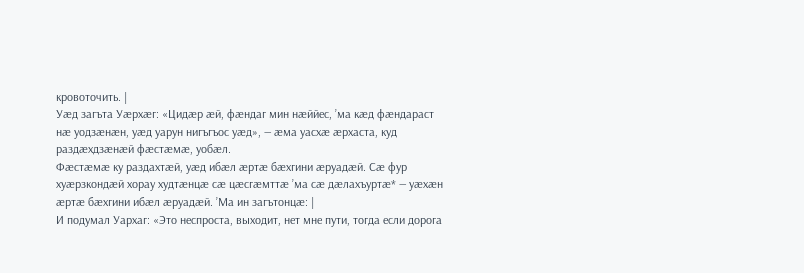кровоточить. |
Уӕд загъта Уӕрхӕг: «Цидӕр ӕй, фӕндаг мин нӕййес, ’ма кӕд фӕндараст нӕ уодзӕнӕн, уӕд уарун нигъгъос уӕд», — ӕма уасхӕ ӕрхаста, куд раздӕхдзӕнӕй фӕстӕмӕ, уобӕл.
Фӕстӕмӕ ку раздахтӕй, уӕд ибӕл ӕртӕ бӕхгини ӕруадӕй. Сӕ фур хуӕрзкондӕй хорау худтӕнцӕ сӕ цӕсгӕмттӕ ’ма сӕ дӕлахъуртӕ* — уӕхӕн ӕртӕ бӕхгини ибӕл ӕруадӕй. ’Ма ин загътонцӕ: |
И подумал Уархаг: «Это неспроста, выходит, нет мне пути, тогда если дорога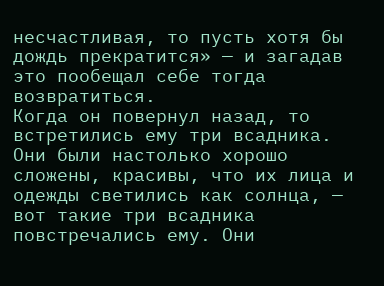несчастливая, то пусть хотя бы дождь прекратится» — и загадав это пообещал себе тогда возвратиться.
Когда он повернул назад, то встретились ему три всадника. Они были настолько хорошо сложены, красивы, что их лица и одежды светились как солнца, — вот такие три всадника повстречались ему. Они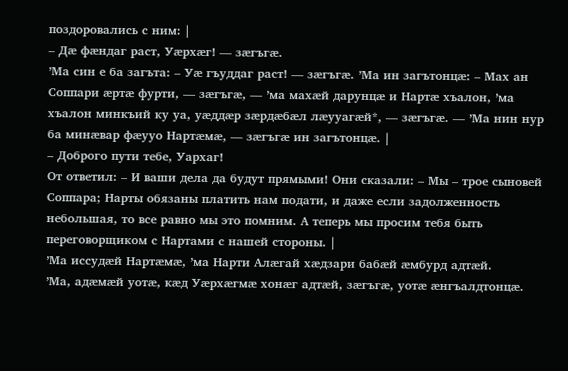поздоровались с ним: |
– Дӕ фӕндаг раст, Уӕрхӕг! — зӕгъгӕ.
’Ма син е ба загъта: – Уӕ гъуддаг раст! — зӕгъгӕ. ’Ма ин загътонцӕ: – Мах ан Соппари ӕртӕ фурти, — зӕгъгӕ, — ’ма махӕй дарунцӕ и Нартӕ хъалон, ’ма хъалон минкъий ку уа, уӕддӕр зӕрдӕбӕл лӕууагӕй*, — зӕгъгӕ. — ’Ма нин нур ба минӕвар фӕууо Нартӕмӕ, — зӕгъгӕ ин загътонцӕ. |
– Доброго пути тебе, Уархаг!
От ответил: – И ваши дела да будут прямыми! Они сказали: – Мы – трое сыновей Соппара; Нарты обязаны платить нам подати, и даже если задолженность небольшая, то все равно мы это помним. А теперь мы просим тебя быть переговорщиком с Нартами с нашей стороны. |
’Ма иссудӕй Нартӕмӕ, ’ма Нарти Алӕгай хӕдзари бабӕй ӕмбурд адтӕй.
’Ма, адӕмӕй уотӕ, кӕд Уӕрхӕгмӕ хонӕг адтӕй, зӕгъгӕ, уотӕ ӕнгъалдтонцӕ.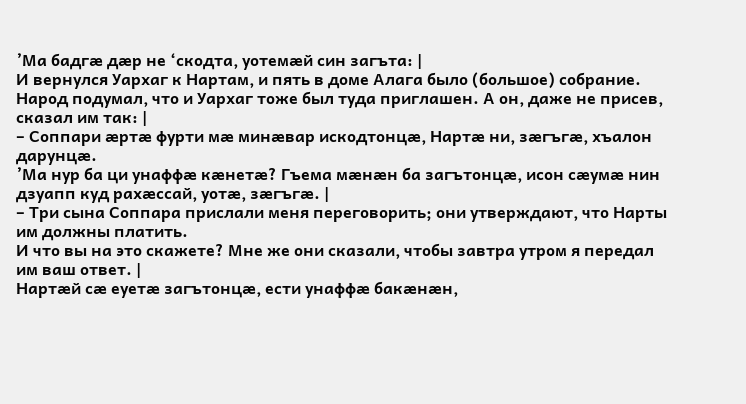’Ма бадгӕ дӕр не ‘скодта, уотемӕй син загъта: |
И вернулся Уархаг к Нартам, и пять в доме Алага было (большое) собрание.
Народ подумал, что и Уархаг тоже был туда приглашен. А он, даже не присев, сказал им так: |
– Соппари ӕртӕ фурти мӕ минӕвар искодтонцӕ, Нартӕ ни, зӕгъгӕ, хъалон дарунцӕ.
’Ма нур ба ци унаффӕ кӕнетӕ? Гъема мӕнӕн ба загътонцӕ, исон сӕумӕ нин дзуапп куд рахӕссай, уотӕ, зӕгъгӕ. |
– Три сына Соппара прислали меня переговорить; они утверждают, что Нарты им должны платить.
И что вы на это скажете? Мне же они сказали, чтобы завтра утром я передал им ваш ответ. |
Нартӕй сӕ еуетӕ загътонцӕ, ести унаффӕ бакӕнӕн,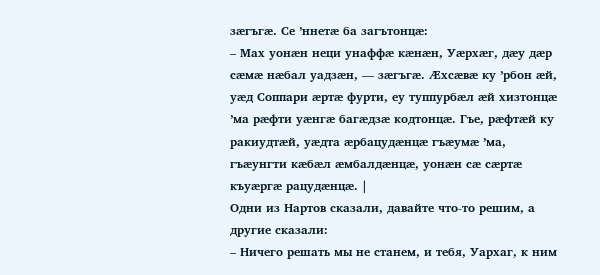зӕгъгӕ. Се ’ннетӕ ба загътонцӕ:
– Мах уонӕн неци унаффӕ кӕнӕн, Уӕрхӕг, дӕу дӕр сӕмӕ нӕбал уадзӕн, — зӕгъгӕ. Ӕхсӕвӕ ку ’рбон ӕй, уӕд Соппари ӕртӕ фурти, еу туппурбӕл ӕй хизтонцӕ ’ма рӕфти уӕнгӕ багӕдзӕ кодтонцӕ. Гъе, рӕфтӕй ку ракиудтӕй, уӕдта ӕрбацудӕнцӕ гъӕумӕ ’ма, гъӕунгти кӕбӕл ӕмбалдӕнцӕ, уонӕн сӕ сӕртӕ къуӕргӕ рацудӕнцӕ. |
Одни из Нартов сказали, давайте что-то решим, а другие сказали:
– Ничего решать мы не станем, и тебя, Уархаг, к ним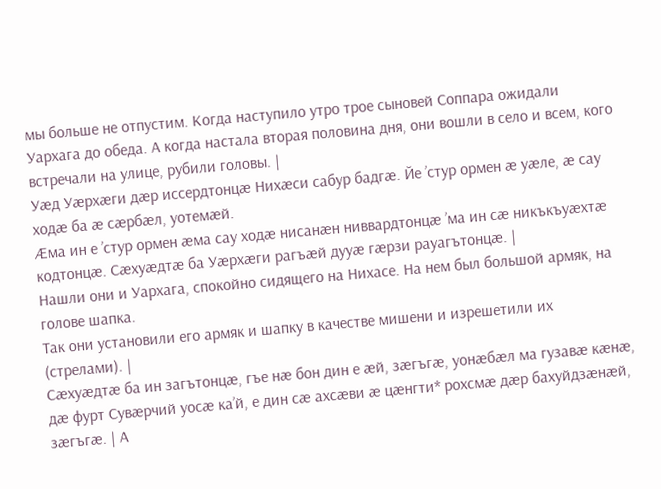мы больше не отпустим. Когда наступило утро трое сыновей Соппара ожидали Уархага до обеда. А когда настала вторая половина дня, они вошли в село и всем, кого встречали на улице, рубили головы. |
Уӕд Уӕрхӕги дӕр иссердтонцӕ Нихӕси сабур бадгӕ. Йе ’стур ормен ӕ уӕле, ӕ сау ходӕ ба ӕ сӕрбӕл, уотемӕй.
Ӕма ин е ’стур ормен ӕма сау ходӕ нисанӕн ниввардтонцӕ ’ма ин сӕ никъкъуӕхтӕ кодтонцӕ. Сӕхуӕдтӕ ба Уӕрхӕги рагъӕй дууӕ гӕрзи рауагътонцӕ. |
Нашли они и Уархага, спокойно сидящего на Нихасе. На нем был большой армяк, на голове шапка.
Так они установили его армяк и шапку в качестве мишени и изрешетили их (стрелами). |
Сӕхуӕдтӕ ба ин загътонцӕ, гъе нӕ бон дин е ӕй, зӕгъгӕ, уонӕбӕл ма гузавӕ кӕнӕ, дӕ фурт Сувӕрчий уосӕ ка’й, е дин сӕ ахсӕви ӕ цӕнгти* рохсмӕ дӕр бахуйдзӕнӕй, зӕгъгӕ. | А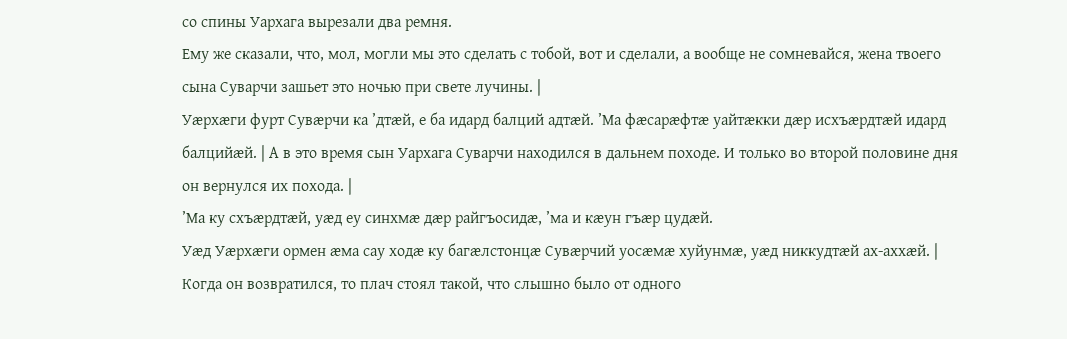со спины Уархага вырезали два ремня.
Ему же сказали, что, мол, могли мы это сделать с тобой, вот и сделали, а вообще не сомневайся, жена твоего сына Суварчи зашьет это ночью при свете лучины. |
Уӕрхӕги фурт Сувӕрчи ка ’дтӕй, е ба идард балций адтӕй. ’Ма фӕсарӕфтӕ уайтӕкки дӕр исхъӕрдтӕй идард балцийӕй. | А в это время сын Уархага Суварчи находился в дальнем походе. И только во второй половине дня он вернулся их похода. |
’Ма ку схъӕрдтӕй, уӕд еу синхмӕ дӕр райгъосидӕ, ’ма и кӕун гъӕр цудӕй.
Уӕд Уӕрхӕги ормен ӕма сау ходӕ ку багӕлстонцӕ Сувӕрчий уосӕмӕ хуйунмӕ, уӕд никкудтӕй ах-аххӕй. |
Когда он возвратился, то плач стоял такой, что слышно было от одного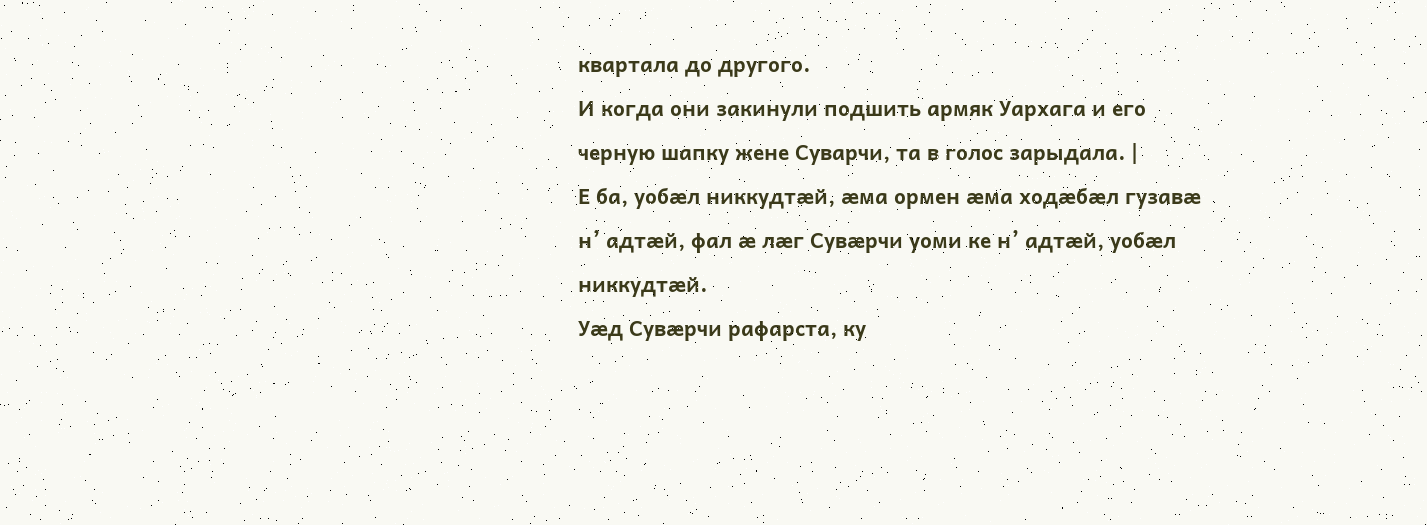квартала до другого.
И когда они закинули подшить армяк Уархага и его черную шапку жене Суварчи, та в голос зарыдала. |
Е ба, уобӕл никкудтӕй, ӕма ормен ӕма ходӕбӕл гузавӕ н’ адтӕй, фал ӕ лӕг Сувӕрчи уоми ке н’ адтӕй, уобӕл никкудтӕй.
Уӕд Сувӕрчи рафарста, ку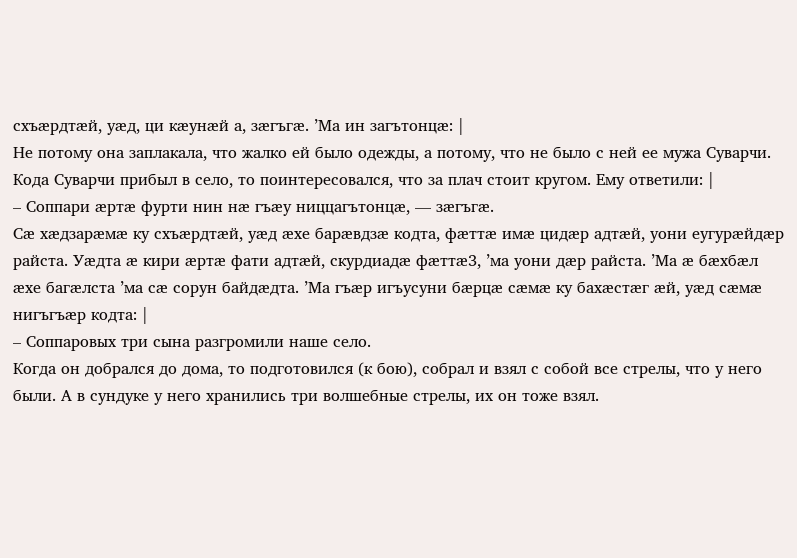схъӕрдтӕй, уӕд, ци кӕунӕй а, зӕгъгӕ. ’Ма ин загътонцӕ: |
Не потому она заплакала, что жалко ей было одежды, а потому, что не было с ней ее мужа Суварчи.
Кода Суварчи прибыл в село, то поинтересовался, что за плач стоит кругом. Ему ответили: |
– Соппари ӕртӕ фурти нин нӕ гъӕу ниццагътонцӕ, — зӕгъгӕ.
Сӕ хӕдзарӕмӕ ку схъӕрдтӕй, уӕд ӕхе барӕвдзӕ кодта, фӕттӕ имӕ цидӕр адтӕй, уони еугурӕйдӕр райста. Уӕдта ӕ кири ӕртӕ фати адтӕй, скурдиадӕ фӕттӕ3, ’ма уони дӕр райста. ’Ма ӕ бӕхбӕл ӕхе багӕлста ’ма сӕ сорун байдӕдта. ’Ма гъӕр игъусуни бӕрцӕ сӕмӕ ку бахӕстӕг ӕй, уӕд сӕмӕ нигъгъӕр кодта: |
– Соппаровых три сына разгромили наше село.
Когда он добрался до дома, то подготовился (к бою), собрал и взял с собой все стрелы, что у него были. А в сундуке у него хранились три волшебные стрелы, их он тоже взял.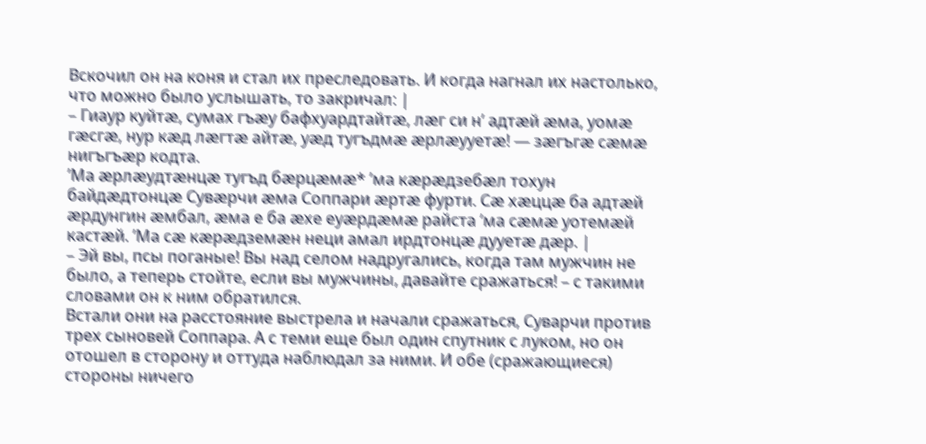Вскочил он на коня и стал их преследовать. И когда нагнал их настолько, что можно было услышать, то закричал: |
– Гиаур куйтӕ, сумах гъӕу бафхуардтайтӕ, лӕг си н’ адтӕй ӕма, уомӕ гӕсгӕ, нур кӕд лӕгтӕ айтӕ, уӕд тугъдмӕ ӕрлӕууетӕ! — зӕгъгӕ сӕмӕ нигъгъӕр кодта.
’Ма ӕрлӕудтӕнцӕ тугъд бӕрцӕмӕ* ’ма кӕрӕдзебӕл тохун байдӕдтонцӕ Сувӕрчи ӕма Соппари ӕртӕ фурти. Сӕ хӕццӕ ба адтӕй ӕрдунгин ӕмбал, ӕма е ба ӕхе еуӕрдӕмӕ райста ’ма сӕмӕ уотемӕй кастӕй. ’Ма сӕ кӕрӕдземӕн неци амал ирдтонцӕ дууетӕ дӕр. |
– Эй вы, псы поганые! Вы над селом надругались, когда там мужчин не было, а теперь стойте, если вы мужчины, давайте сражаться! – с такими словами он к ним обратился.
Встали они на расстояние выстрела и начали сражаться, Суварчи против трех сыновей Соппара. А с теми еще был один спутник с луком, но он отошел в сторону и оттуда наблюдал за ними. И обе (сражающиеся) стороны ничего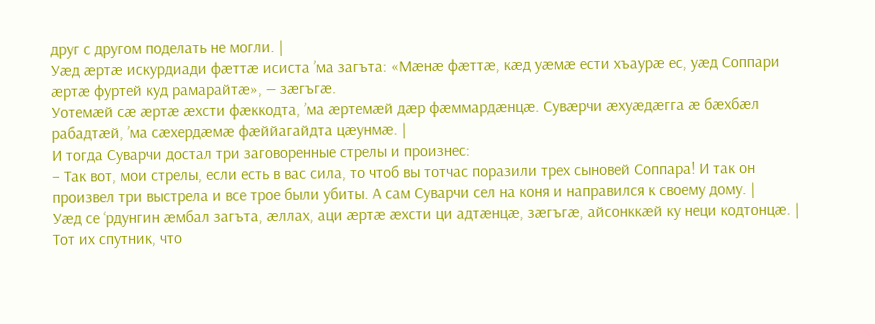друг с другом поделать не могли. |
Уӕд ӕртӕ искурдиади фӕттӕ исиста ’ма загъта: «Мӕнӕ фӕттӕ, кӕд уӕмӕ ести хъаурӕ ес, уӕд Соппари ӕртӕ фуртей куд рамарайтӕ», — зӕгъгӕ.
Уотемӕй сӕ ӕртӕ ӕхсти фӕккодта, ’ма ӕртемӕй дӕр фӕммардӕнцӕ. Сувӕрчи ӕхуӕдӕгга ӕ бӕхбӕл рабадтӕй, ’ма сӕхердӕмӕ фӕййагайдта цӕунмӕ. |
И тогда Суварчи достал три заговоренные стрелы и произнес:
– Так вот, мои стрелы, если есть в вас сила, то чтоб вы тотчас поразили трех сыновей Соппара! И так он произвел три выстрела и все трое были убиты. А сам Суварчи сел на коня и направился к своему дому. |
Уӕд се ‘рдунгин ӕмбал загъта, ӕллах, аци ӕртӕ ӕхсти ци адтӕнцӕ, зӕгъгӕ, айсонккӕй ку неци кодтонцӕ. | Тот их спутник, что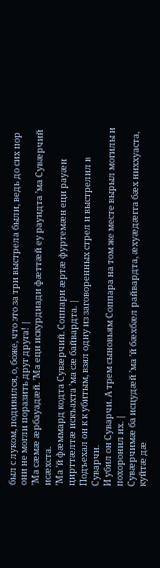был с луком, подивился, о, боже, что это за три выстрела были, ведь до сих пор они не могли поразить друг друга! |
’Ма сӕмӕ ӕрбауадӕй. ’Ма еци искурдиади фӕттӕй еу рауидта ’ма Сувӕрчий исӕхста.
’Ма ’й фӕммард кодта Сувӕрчий. Соппари ӕртӕ фуртемӕн еци рауӕн цирттӕлтӕ искъахта ’ма сӕ байвардта. |
Подъехал он к к убитым, взял одну из заговоренных стрел и выстрелил в Суварчи.
И убил он Суварчи. А трем сыновьям Соппара на том же месте вырыл могилы и похоронил их. |
Сувӕрчимӕ ба исцудӕй ’ма ’й бӕхбӕл райвардта, ӕхуӕдӕгга бӕх ниххуаста, куйтӕ дӕ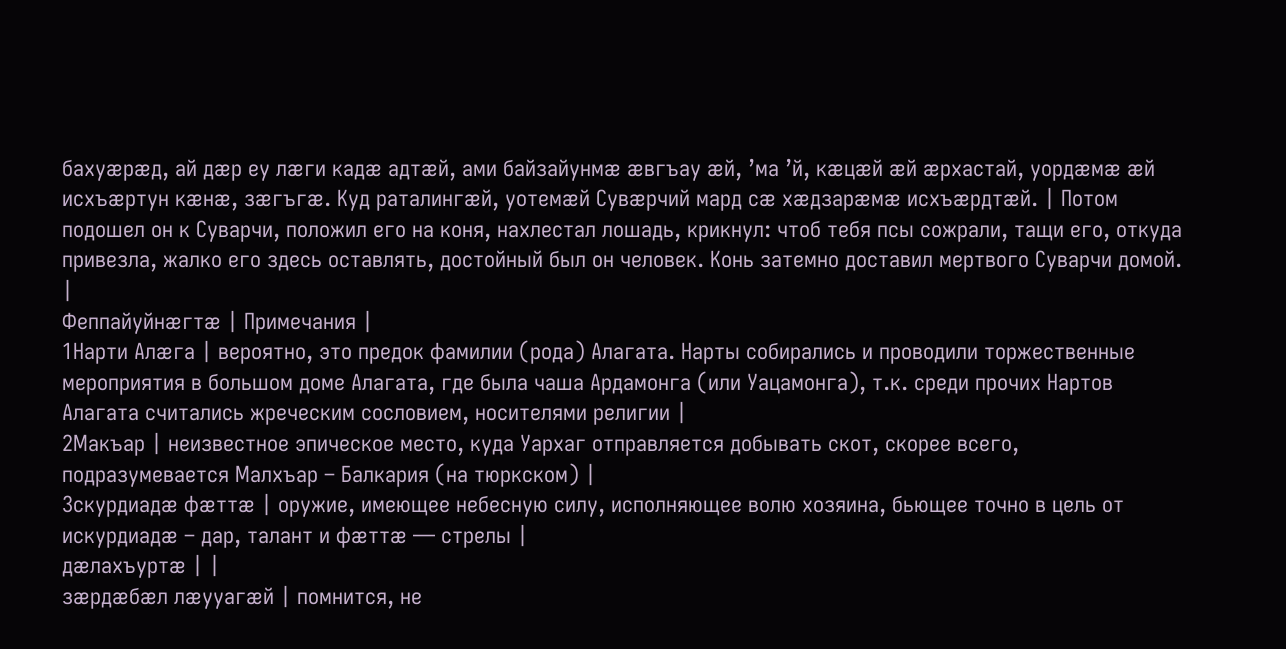бахуӕрӕд, ай дӕр еу лӕги кадӕ адтӕй, ами байзайунмӕ ӕвгъау ӕй, ’ма ’й, кӕцӕй ӕй ӕрхастай, уордӕмӕ ӕй исхъӕртун кӕнӕ, зӕгъгӕ. Куд раталингӕй, уотемӕй Сувӕрчий мард сӕ хӕдзарӕмӕ исхъӕрдтӕй. | Потом подошел он к Суварчи, положил его на коня, нахлестал лошадь, крикнул: чтоб тебя псы сожрали, тащи его, откуда привезла, жалко его здесь оставлять, достойный был он человек. Конь затемно доставил мертвого Суварчи домой. |
Феппайуйнæгтæ | Примечания |
1Нарти Алӕга | вероятно, это предок фамилии (рода) Алагата. Нарты собирались и проводили торжественные мероприятия в большом доме Алагата, где была чаша Ардамонга (или Уацамонга), т.к. среди прочих Нартов Алагата считались жреческим сословием, носителями религии |
2Макъар | неизвестное эпическое место, куда Уархаг отправляется добывать скот, скорее всего, подразумевается Малхъар – Балкария (на тюркском) |
3скурдиадӕ фӕттӕ | оружие, имеющее небесную силу, исполняющее волю хозяина, бьющее точно в цель от искурдиадæ – дар, талант и фæттæ — стрелы |
дӕлахъуртӕ | |
зӕрдӕбӕл лӕууагӕй | помнится, не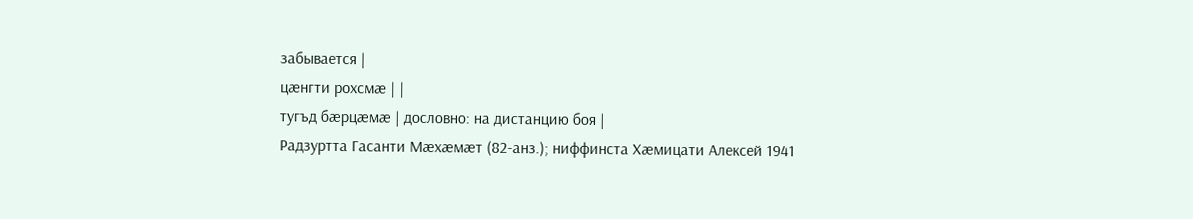забывается |
цӕнгти рохсмӕ | |
тугъд бӕрцӕмӕ | дословно: на дистанцию боя |
Радзуртта Гасанти Мæхæмæт (82-анз.); ниффинста Хæмицати Алексей 1941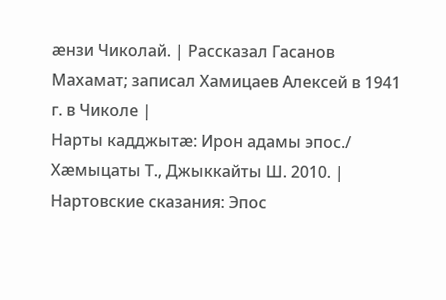æнзи Чиколай. | Рассказал Гасанов Махамат; записал Хамицаев Алексей в 1941 г. в Чиколе |
Нарты кадджытæ: Ирон адамы эпос./ Хæмыцаты Т., Джыккайты Ш. 2010. | Нартовские сказания: Эпос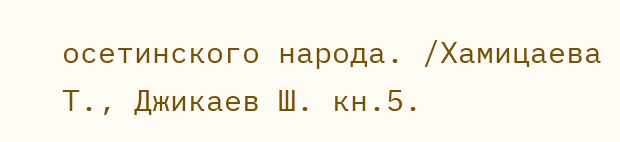осетинского народа. /Хамицаева Т., Джикаев Ш. кн.5.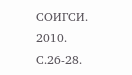СОИГСИ. 2010. С.26-28.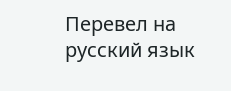Перевел на русский язык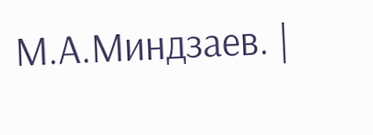М.А.Миндзаев. |